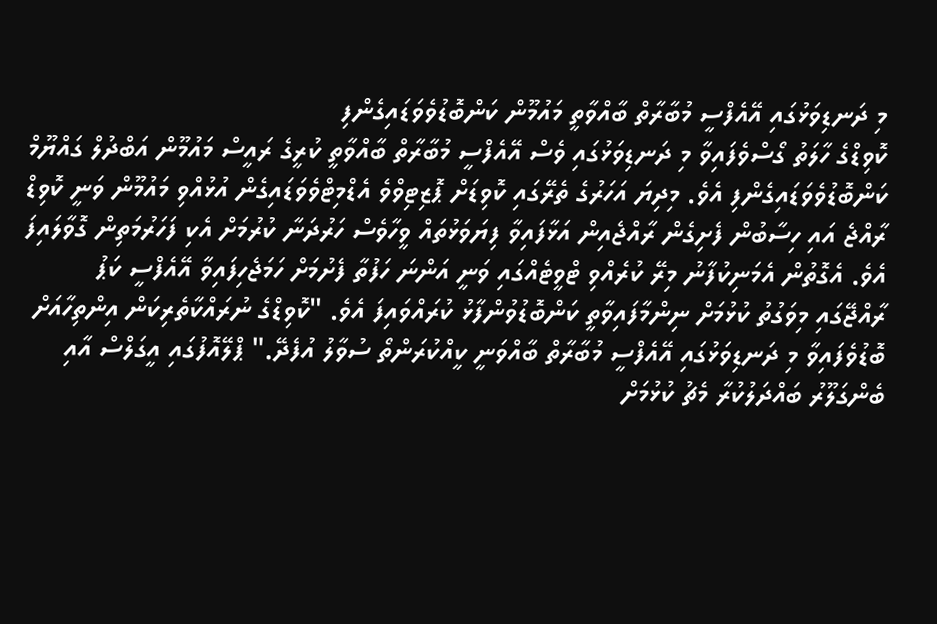މި ދަނޑިވަޅުގައި އޭއެފްސީ މުބާރާތް ބާއްވާތީ މައުމޫން ކަންބޮޑުވެވަޑައިގެންފި
ކޮވިޑްގެ ހާލަތު ގޯސްވެފައިވާ މި ދަނޑިވަޅުގައި ވެސް އޭއެފްސީ މުބާރާތް ބާއްވާތީ ކުރީގެ ރައީސް މައުމޫން އަބްދުލް ގައްޔޫމް ކަންބޮޑުވެވަޑައިގެންފި އެވެ. މިދިޔަ އަހަރުގެ ތެރޭގައި ކޮވިޑަށް ޕޮޒިޓިވްވެ އެޑްމިޓްވެވަޑައިގެން އުޅުއްވި މައުމޫން ވަނީ ކޮވިޑް ރާއްޖެ އައި ހިސާބުން ފެށިގެން ރާއްޖެއިން އަޅާފައިވާ ފިޔަވަޅުތައް ވީހާވެސް ހަރުދަނާ ކުރުމަށް އެކި ފަހަރުމަތިން ގޮވާލައިފަ އެވެ. އެގޮތުން އެމަނިކުފާނު މިރޭ ކުރެއްވި ޓްވީޓެއްގައި ވަނީ އަންނަ ހަފުތާ ފެށުމަށް ހަމަޖެހިފައިވާ އޭއެފްސީ ކަޕު ރާއްޖޭގައި މިވަގުތު ކުޅުމަށް ނިންމާފައިވާތީ ކަންބޮޑުވުންފާޅު ކުރައްވައިފަ އެވެ. "ކޮވިޑްގެ ނުރައްކާތެރިކަން އިންތިހާއަށް ބޮޑުވެފައިވާ މި ދަނޑިވަޅުގައި އޭއެފްސީ މުބާރާތް ބާއްވަނީ ކީއްކުރަންތޯ ސުވާލު އުފެދޭ." ޕްލޭއޮފުގައި އީގަލްސް އާއި ބެންގަލޫރު ބައްދަލުކުރާ މެޗު ކުޅުމަށް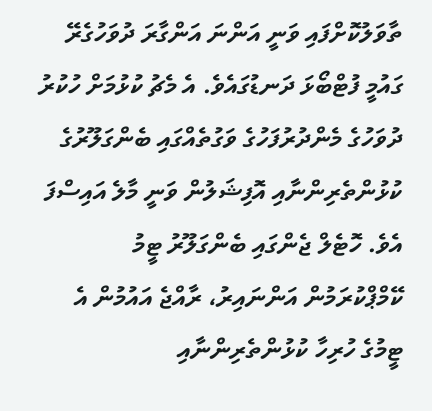ތާވަލުކޮށްފައި ވަނީ އަންނަ އަންގާރަ ދުވަހުގެރޭ ގައުމީ ފުޓްބޯޅަ ދަނޑުގައެވެ. އެ މެޗު ކުޅުމަށް ހުކުރު ދުވަހުގެ މެންދުރުފަހުގެ ވަގުތެއްގައި ބެންގަލޫރުގެ ކުޅުންތެރިންނާއި އޮފިޝަލުން ވަނީ މާލެ އައިސްފަ އެވެ. ހޮޓެލް ޖެންގައި ބެންގަލޫރު ޓީމު ކޭމްޕްކުރަމުން އަންނައިރު، ރާއްޖެ އައުމުން އެ ޓީމުގެ ހުރިހާ ކުޅުންތެރިންނާއި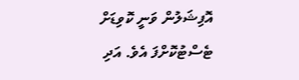އޮފިޝަލުން ވަނީ ކޮވިޑަށް ޓެސްޓުކޮށްފަ އެވެ. އަދި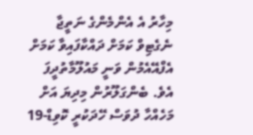މިހާރު އެ އެންމެންގެ ނަތީޖާ ނެގެޓިވް ކަމަށް ދައްކާފައިވާ ކަމަށް އެފްއޭއެމުން ވަނީ މައުލޫމާތުދީފަ އެވެ. ބެންގަލޫރުން މިދިޔަ އަށް މަހެއްހާ ދުވަސް ހޭދަކުރީ ކޮވިޑް-19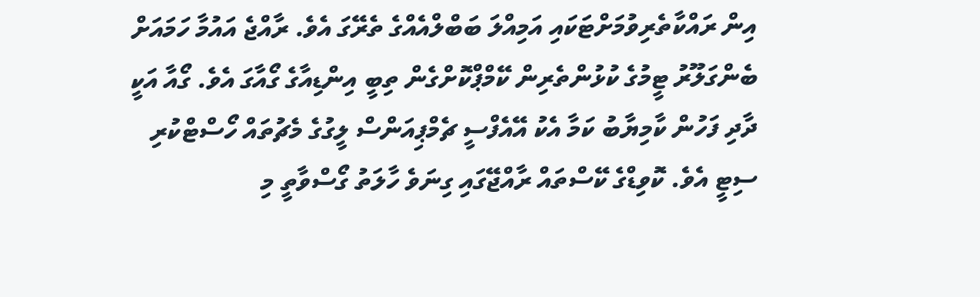އިން ރައްކާތެރިވުމަށްޓަކައި އަމިއްލަ ބަބްލްއެއްގެ ތެރޭގަ އެވެ. ރާއްޖެ އައުމާ ހަމައަށް ބެންގަލޫރު ޓީމުގެ ކުޅުންތެރިން ކޭމްޕްކޮށްގެން ތިބީ އިންޑިއާގެ ގޯއާގަ އެވެ. ގޯއާ އަކީ ދާދި ފަހުން ކާމިޔާބު ކަމާ އެކު އޭއެފްސީ ޗެމްޕިއަންސް ލީގުގެ މެޗުތައް ހޯސްޓްކުރި ސިޓީ އެވެ. ކޮވިޑްގެ ކޭސްތައް ރާއްޖޭގައި ގިނަވެ ހާލަތު ގޯސްވާތީ މި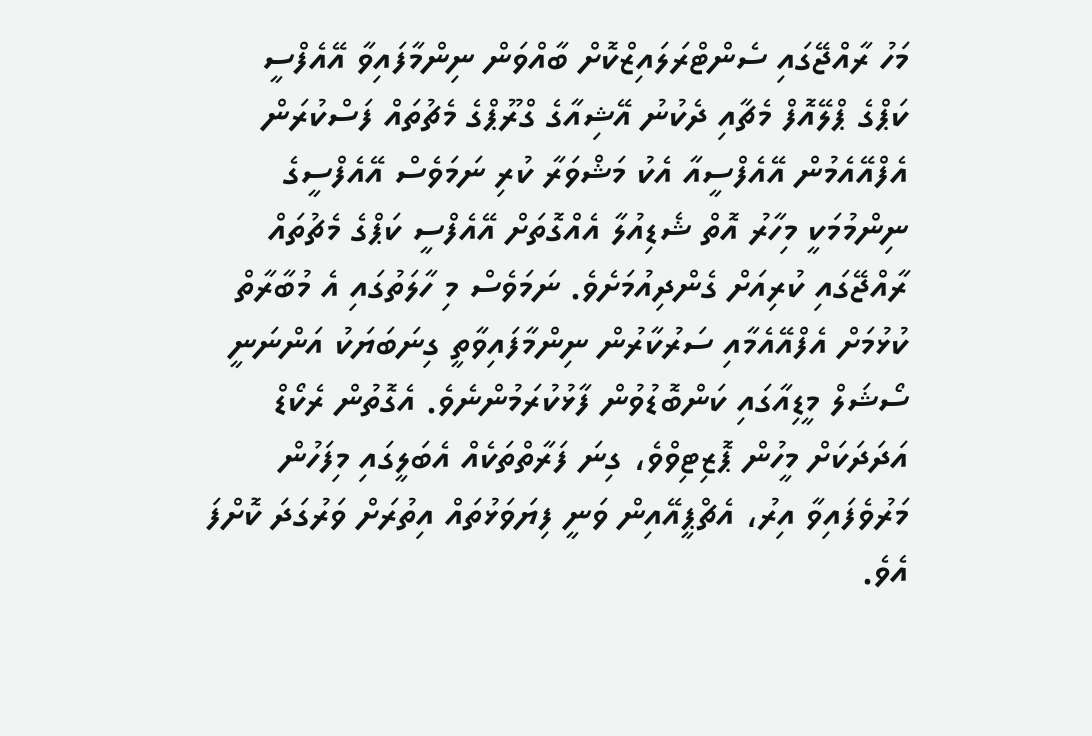މަހު ރާއްޖޭގައި ސެންޓްރަލައިޒްކޮށް ބާއްވަން ނިންމާފައިވާ އޭއެފްސީ ކަޕްގެ ޕްލޭއޮފް މެޗާއި ދެކުނު އޭޝިއާގެ ގްރޫޕްގެ މެޗުތައް ފަސްކުރަން އެފްއޭއެމުން އޭއެފްސީއާ އެކު މަޝްވަރާ ކުރި ނަމަވެސް އޭއެފްސީގެ ނިންމުމަކީ މިހާރު އޮތް ޝެޑިއުލާ އެއްގޮތަށް އޭއެފްސީ ކަޕްގެ މެޗުތައް ރާއްޖޭގައި ކުރިއަށް ގެންދިއުމަށެވެ. ނަމަވެސް މި ހާލަތުގައި އެ މުބާރާތް ކުޅުމަށް އެފްއޭއެމާއި ސަރުކާރުން ނިންމާފައިވާތީ ގިނަބަޔަކު އަންނަނީ ސޯޝަލް މީޑިއާގައި ކަންބޮޑުވުން ފާޅުކުރަމުންނެވެ. އެގޮތުން ރެކޯޑް އަދަދަކަށް މީހުން ޕޮޒިޓިވްވެ، ގިނަ ފަރާތްތަކެއް އެބަލީގައި މިފަހުން މަރުވެފައިވާ އިރު، އެޗްޕީއޭއިން ވަނީ ފިޔަވަޅުތައް އިތުރަށް ވަރުގަދަ ކޮށްފަ އެވެ.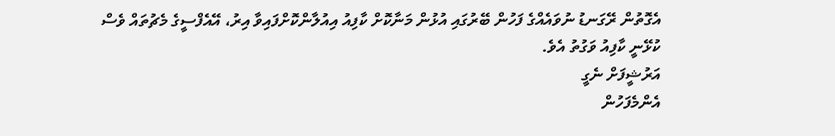އެގޮތުން ރޭގަނޑު ނުވައެއްގެ ފަހުން ބޭރުގައި އުޅުން މަނާކޮށް ކާފިއު އިއުލާންކޮށްފައިވާ އިރު، އޭއެފްސީގެ މެޗުތައް ވެސް ކުޅޭނީ ކާފިއު ވަގުތު އެވެ.
އަރުޝީފަށް ނެގީ
އެންމެފަހުން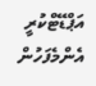އަޕްޑޭޓްކުރީ
އެންމެފަހުން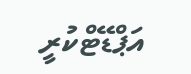އަޕްޑޭޓްކުރީ